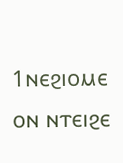1ⲛⲉϩⲓⲟⲙⲉ ⲟⲛ ⲛⲧⲉⲓϩⲉ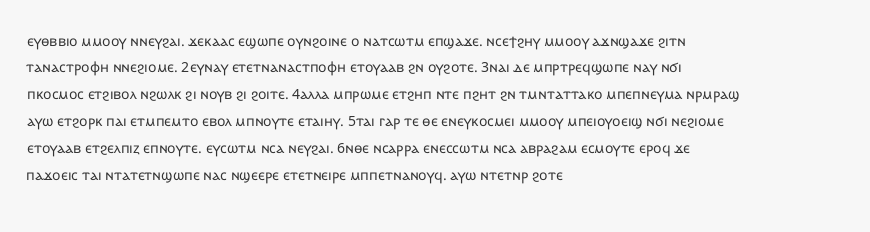ⲉⲩⲑⲃⲃⲓⲟ ⲙⲙⲟⲟⲩ ⲛⲛⲉⲩϩⲁⲓ. ϫⲉⲕⲁⲁⲥ ⲉϣⲱⲡⲉ ⲟⲩⲛϩⲟⲓⲛⲉ ⲟ ⲛⲁⲧⲥⲱⲧⲙ ⲉⲡϣⲁϫⲉ. ⲛⲥⲉϯϩⲏⲩ ⲙⲙⲟⲟⲩ ⲁϫⲛϣⲁϫⲉ ϩⲓⲧⲛ ⲧⲁⲛⲁⲥⲧⲣⲟⲫⲏ ⲛⲛⲉϩⲓⲟⲙⲉ. 2ⲉⲩⲛⲁⲩ ⲉⲧⲉⲧⲛⲁⲛⲁⲥⲧⲡⲟⲫⲏ ⲉⲧⲟⲩⲁⲁⲃ ϩⲛ ⲟⲩϩⲟⲧⲉ. 3ⲛⲁⲓ ⲇⲉ ⲙⲡⲣⲧⲣⲉϥϣⲱⲡⲉ ⲛⲁⲩ ⲛϭⲓ ⲡⲕⲟⲥⲙⲟⲥ ⲉⲧϩⲓⲃⲟⲗ ⲛϩⲱⲗⲕ ϩⲓ ⲛⲟⲩⲃ ϩⲓ ϩⲟⲓⲧⲉ. 4ⲁⲗⲗⲁ ⲙⲡⲣⲱⲙⲉ ⲉⲧϩⲏⲡ ⲛⲧⲉ ⲡϩⲏⲧ ϩⲛ ⲧⲙⲛⲧⲁⲧⲧⲁⲕⲟ ⲙⲡⲉⲡⲛⲉⲩⲙⲁ ⲛⲣⲙⲣⲁϣ ⲁⲩⲱ ⲉⲧϩⲟⲣⲕ ⲡⲁⲓ ⲉⲧⲙⲡⲉⲙⲧⲟ ⲉⲃⲟⲗ ⲙⲡⲛⲟⲩⲧⲉ ⲉⲧⲁⲓⲏⲩ. 5ⲧⲁⲓ ⲅⲁⲣ ⲧⲉ ⲑⲉ ⲉⲛⲉⲩⲕⲟⲥⲙⲉⲓ ⲙⲙⲟⲟⲩ ⲙⲡⲉⲓⲟⲩⲟⲉⲓϣ ⲛϭⲓ ⲛⲉϩⲓⲟⲙⲉ ⲉⲧⲟⲩⲁⲁⲃ ⲉⲧϩⲉⲗⲡⲓⲍ ⲉⲡⲛⲟⲩⲧⲉ. ⲉⲩⲥⲱⲧⲙ ⲛⲥⲁ ⲛⲉⲩϩⲁⲓ. 6ⲛⲑⲉ ⲛⲥⲁⲣⲣⲁ ⲉⲛⲉⲥⲥⲱⲧⲙ ⲛⲥⲁ ⲁⲃⲣⲁϩⲁⲙ ⲉⲥⲙⲟⲩⲧⲉ ⲉⲣⲟϥ ϫⲉ ⲡⲁϫⲟⲉⲓⲥ ⲧⲁⲓ ⲛⲧⲁⲧⲉⲧⲛϣⲱⲡⲉ ⲛⲁⲥ ⲛϣⲉⲉⲣⲉ ⲉⲧⲉⲧⲛⲉⲓⲣⲉ ⲙⲡⲡⲉⲧⲛⲁⲛⲟⲩϥ. ⲁⲩⲱ ⲛⲧⲉⲧⲛⲣ ϩⲟⲧⲉ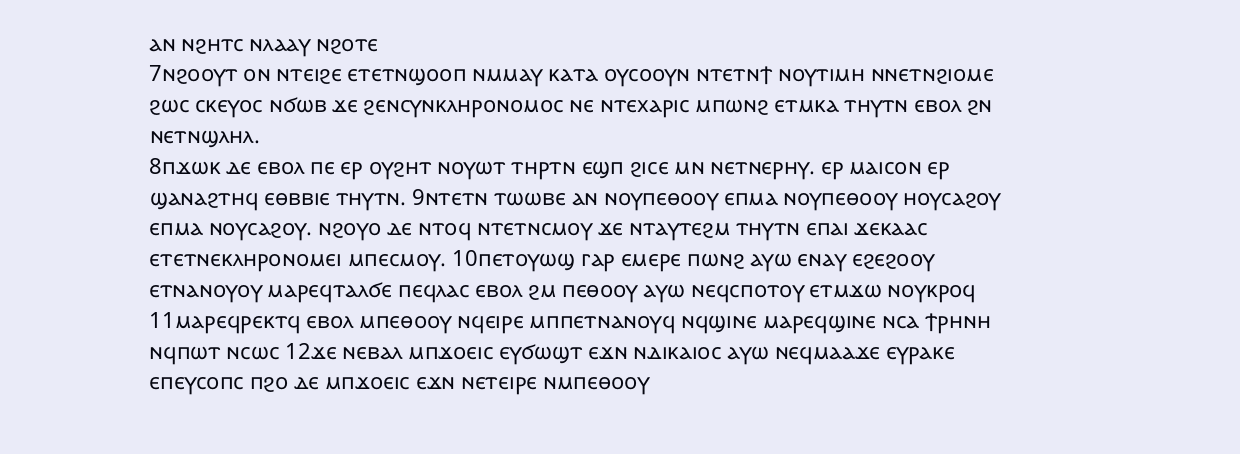ⲁⲛ ⲛϩⲏⲧⲥ ⲛⲗⲁⲁⲩ ⲛϩⲟⲧⲉ
7ⲛϩⲟⲟⲩⲧ ⲟⲛ ⲛⲧⲉⲓϩⲉ ⲉⲧⲉⲧⲛϣⲟⲟⲡ ⲛⲙⲙⲁⲩ ⲕⲁⲧⲁ ⲟⲩⲥⲟⲟⲩⲛ ⲛⲧⲉⲧⲛϯ ⲛⲟⲩⲧⲓⲙⲏ ⲛⲛⲉⲧⲛϩⲓⲟⲙⲉ ϩⲱⲥ ⲥⲕⲉⲩⲟⲥ ⲛϭⲱⲃ ϫⲉ ϩⲉⲛⲥⲩⲛⲕⲗⲏⲣⲟⲛⲟⲙⲟⲥ ⲛⲉ ⲛⲧⲉⲭⲁⲣⲓⲥ ⲙⲡⲱⲛϩ ⲉⲧⲙⲕⲁ ⲧⲏⲩⲧⲛ ⲉⲃⲟⲗ ϩⲛ ⲛⲉⲧⲛϣⲗⲏⲗ.
8ⲡϫⲱⲕ ⲇⲉ ⲉⲃⲟⲗ ⲡⲉ ⲉⲣ ⲟⲩϩⲏⲧ ⲛⲟⲩⲱⲧ ⲧⲏⲣⲧⲛ ⲉϣⲡ ϩⲓⲥⲉ ⲙⲛ ⲛⲉⲧⲛⲉⲣⲏⲩ. ⲉⲣ ⲙⲁⲓⲥⲟⲛ ⲉⲣ ϣⲁⲛⲁϩⲧⲏϥ ⲉⲑⲃⲃⲓⲉ ⲧⲏⲩⲧⲛ. 9ⲛⲧⲉⲧⲛ ⲧⲱⲱⲃⲉ ⲁⲛ ⲛⲟⲩⲡⲉⲑⲟⲟⲩ ⲉⲡⲙⲁ ⲛⲟⲩⲡⲉⲑⲟⲟⲩ ⲏⲟⲩⲥⲁϩⲟⲩ ⲉⲡⲙⲁ ⲛⲟⲩⲥⲁϩⲟⲩ. ⲛϩⲟⲩⲟ ⲇⲉ ⲛⲧⲟϥ ⲛⲧⲉⲧⲛⲥⲙⲟⲩ ϫⲉ ⲛⲧⲁⲩⲧⲉϩⲙ ⲧⲏⲩⲧⲛ ⲉⲡⲁⲓ ϫⲉⲕⲁⲁⲥ ⲉⲧⲉⲧⲛⲉⲕⲗⲏⲣⲟⲛⲟⲙⲉⲓ ⲙⲡⲉⲥⲙⲟⲩ. 10ⲡⲉⲧⲟⲩⲱϣ ⲅⲁⲣ ⲉⲙⲉⲣⲉ ⲡⲱⲛϩ ⲁⲩⲱ ⲉⲛⲁⲩ ⲉϩⲉϩⲟⲟⲩ ⲉⲧⲛⲁⲛⲟⲩⲟⲩ ⲙⲁⲣⲉϥⲧⲁⲗϭⲉ ⲡⲉϥⲗⲁⲥ ⲉⲃⲟⲗ ϩⲙ ⲡⲉⲑⲟⲟⲩ ⲁⲩⲱ ⲛⲉϥⲥⲡⲟⲧⲟⲩ ⲉⲧⲙϫⲱ ⲛⲟⲩⲕⲣⲟϥ 11ⲙⲁⲣⲉϥⲣⲉⲕⲧϥ ⲉⲃⲟⲗ ⲙⲡⲉⲑⲟⲟⲩ ⲛϥⲉⲓⲣⲉ ⲙⲡⲡⲉⲧⲛⲁⲛⲟⲩϥ ⲛϥϣⲓⲛⲉ ⲙⲁⲣⲉϥϣⲓⲛⲉ ⲛⲥⲁ ϯⲣⲏⲛⲏ ⲛϥⲡⲱⲧ ⲛⲥⲱⲥ 12ϫⲉ ⲛⲉⲃⲁⲗ ⲙⲡϫⲟⲉⲓⲥ ⲉⲩϭⲱϣⲧ ⲉϫⲛ ⲛⲇⲓⲕⲁⲓⲟⲥ ⲁⲩⲱ ⲛⲉϥⲙⲁⲁϫⲉ ⲉⲩⲣⲁⲕⲉ ⲉⲡⲉⲩⲥⲟⲡⲥ ⲡϩⲟ ⲇⲉ ⲙⲡϫⲟⲉⲓⲥ ⲉϫⲛ ⲛⲉⲧⲉⲓⲣⲉ ⲛⲙⲡⲉⲑⲟⲟⲩ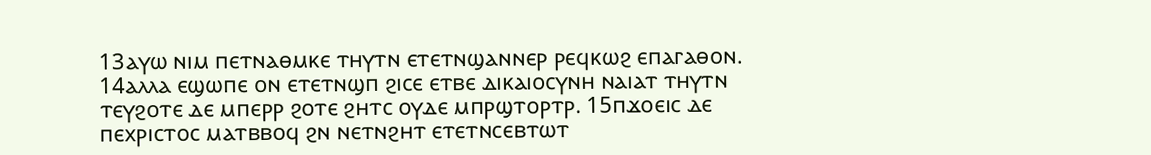13ⲁⲩⲱ ⲛⲓⲙ ⲡⲉⲧⲛⲁⲑⲙⲕⲉ ⲧⲏⲩⲧⲛ ⲉⲧⲉⲧⲛϣⲁⲛⲛⲉⲣ ⲣⲉϥⲕⲱϩ ⲉⲡⲁⲅⲁⲑⲟⲛ. 14ⲁⲗⲗⲁ ⲉϣⲱⲡⲉ ⲟⲛ ⲉⲧⲉⲧⲛϣⲡ ϩⲓⲥⲉ ⲉⲧⲃⲉ ⲇⲓⲕⲁⲓⲟⲥⲩⲛⲏ ⲛⲁⲓⲁⲧ ⲧⲏⲩⲧⲛ ⲧⲉⲩϩⲟⲧⲉ ⲇⲉ ⲙⲡⲉⲣⲣ ϩⲟⲧⲉ ϩⲏⲧⲥ ⲟⲩⲇⲉ ⲙⲡⲣϣⲧⲟⲣⲧⲣ. 15ⲡϫⲟⲉⲓⲥ ⲇⲉ ⲡⲉⲭⲣⲓⲥⲧⲟⲥ ⲙⲁⲧⲃⲃⲟϥ ϩⲛ ⲛⲉⲧⲛϩⲏⲧ ⲉⲧⲉⲧⲛⲥⲉⲃⲧⲱⲧ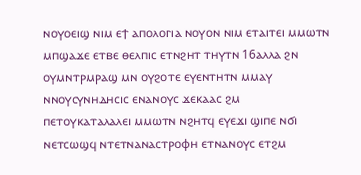ⲛⲟⲩⲟⲉⲓϣ ⲛⲓⲙ ⲉϯ ⲁⲡⲟⲗⲟⲅⲓⲁ ⲛⲟⲩⲟⲛ ⲛⲓⲙ ⲉⲧⲁⲓⲧⲉⲓ ⲙⲙⲱⲧⲛ ⲙⲡϣⲁϫⲉ ⲉⲧⲃⲉ ⲑⲉⲗⲡⲓⲥ ⲉⲧⲛϩⲏⲧ ⲧⲏⲩⲧⲛ 16ⲁⲗⲗⲁ ϩⲛ ⲟⲩⲙⲛⲧⲣⲙⲣⲁϣ ⲙⲛ ⲟⲩϩⲟⲧⲉ ⲉⲩⲉⲛⲧⲏⲧⲛ ⲙⲙⲁⲩ ⲛⲛⲟⲩⲥⲩⲛⲏⲇⲏⲥⲓⲥ ⲉⲛⲁⲛⲟⲩⲥ ϫⲉⲕⲁⲁⲥ ϩⲙ ⲡⲉⲧⲟⲩⲕⲁⲧⲁⲗⲁⲗⲉⲓ ⲙⲙⲱⲧⲛ ⲛϩⲏⲧϥ ⲉⲩⲉϫⲓ ϣⲓⲡⲉ ⲛϭⲓ ⲛⲉⲧⲥⲱϣϥ ⲛⲧⲉⲧⲛⲁⲛⲁⲥⲧⲣⲟⲫⲏ ⲉⲧⲛⲁⲛⲟⲩⲥ ⲉⲧϩⲙ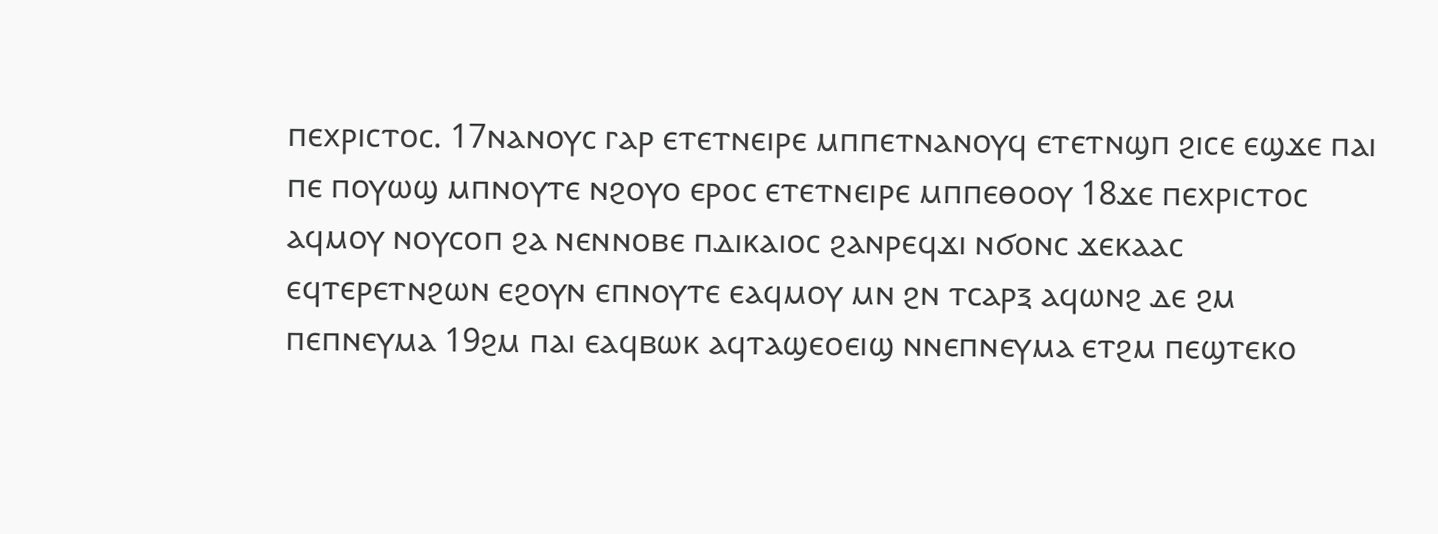ⲡⲉⲭⲣⲓⲥⲧⲟⲥ. 17ⲛⲁⲛⲟⲩⲥ ⲅⲁⲣ ⲉⲧⲉⲧⲛⲉⲓⲣⲉ ⲙⲡⲡⲉⲧⲛⲁⲛⲟⲩϥ ⲉⲧⲉⲧⲛϣⲡ ϩⲓⲥⲉ ⲉϣϫⲉ ⲡⲁⲓ ⲡⲉ ⲡⲟⲩⲱϣ ⲙⲡⲛⲟⲩⲧⲉ ⲛϩⲟⲩⲟ ⲉⲣⲟⲥ ⲉⲧⲉⲧⲛⲉⲓⲣⲉ ⲙⲡⲡⲉⲑⲟⲟⲩ 18ϫⲉ ⲡⲉⲭⲣⲓⲥⲧⲟⲥ ⲁϥⲙⲟⲩ ⲛⲟⲩⲥⲟⲡ ϩⲁ ⲛⲉⲛⲛⲟⲃⲉ ⲡⲇⲓⲕⲁⲓⲟⲥ ϩⲁⲛⲣⲉϥϫⲓ ⲛϭⲟⲛⲥ ϫⲉⲕⲁⲁⲥ ⲉϥⲧⲉⲣⲉⲧⲛϩⲱⲛ ⲉϩⲟⲩⲛ ⲉⲡⲛⲟⲩⲧⲉ ⲉⲁϥⲙⲟⲩ ⲙⲛ ϩⲛ ⲧⲥⲁⲣⲝ ⲁϥⲱⲛϩ ⲇⲉ ϩⲙ ⲡⲉⲡⲛⲉⲩⲙⲁ 19ϩⲙ ⲡⲁⲓ ⲉⲁϥⲃⲱⲕ ⲁϥⲧⲁϣⲉⲟⲉⲓϣ ⲛⲛⲉⲡⲛⲉⲩⲙⲁ ⲉⲧϩⲙ ⲡⲉϣⲧⲉⲕⲟ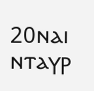20ⲛⲁⲓ ⲛⲧⲁⲩⲣ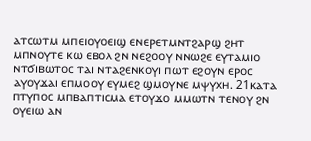ⲁⲧⲥⲱⲧⲙ ⲙⲡⲉⲓⲟⲩⲟⲉⲓϣ ⲉⲛⲉⲣⲉⲧⲙⲛⲧϩⲁⲣϣ ϩⲏⲧ ⲙⲡⲛⲟⲩⲧⲉ ⲕⲱ ⲉⲃⲟⲗ ϩⲛ ⲛⲉϩⲟⲟⲩ ⲛⲛⲱϩⲉ ⲉⲩⲧⲁⲙⲓⲟ ⲛⲧϭⲓⲃⲱⲧⲟⲥ ⲧⲁⲓ ⲛⲧⲁϩⲉⲛⲕⲟⲩⲓ ⲡⲱⲧ ⲉϩⲟⲩⲛ ⲉⲣⲟⲥ ⲁⲩⲟⲩϫⲁⲓ ⲉⲡⲙⲟⲟⲩ ⲉⲩⲙⲉϩ ϣⲙⲟⲩⲛⲉ ⲙⲯⲩⲭⲏ. 21ⲕⲁⲧⲁ ⲡⲧⲩⲡⲟⲥ ⲙⲡⲃⲁⲡⲧⲓⲥⲙⲁ ⲉⲧⲟⲩϫⲟ ⲙⲙⲱⲧⲛ ⲧⲉⲛⲟⲩ ϩⲛ ⲟⲩⲉⲓⲱ ⲁⲛ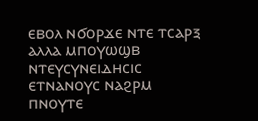ⲉⲃⲟⲗ ⲛϭⲟⲣϫⲉ ⲛⲧⲉ ⲧⲥⲁⲣⲝ ⲁⲗⲗⲁ ⲙⲡⲟⲩⲱϣⲃ ⲛⲧⲉⲩⲥⲩⲛⲉⲓⲇⲏⲥⲓⲥ ⲉⲧⲛⲁⲛⲟⲩⲥ ⲛⲁϩⲣⲙ ⲡⲛⲟⲩⲧⲉ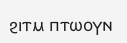ϩⲓⲧⲙ ⲡⲧⲱⲟⲩⲛ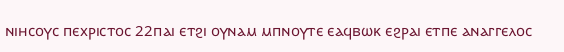ⲛⲓⲏⲥⲟⲩⲥ ⲡⲉⲭⲣⲓⲥⲧⲟⲥ 22ⲡⲁⲓ ⲉⲧϩⲓ ⲟⲩⲛⲁⲙ ⲙⲡⲛⲟⲩⲧⲉ ⲉⲁϥⲃⲱⲕ ⲉϩⲣⲁⲓ ⲉⲧⲡⲉ ⲁⲛⲁⲅⲅⲉⲗⲟⲥ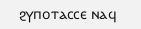ϩⲩⲡⲟⲧⲁⲥⲥⲉ ⲛⲁϥ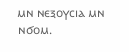ⲙⲛ ⲛⲉⲝⲟⲩⲥⲓⲁ ⲙⲛ ⲛϭⲟⲙ.